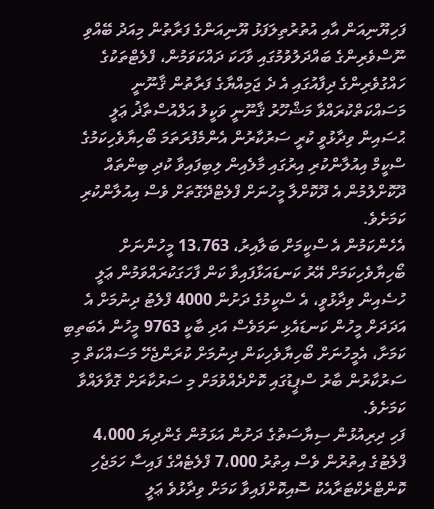ފަހިޔޫނިއަން އާއި އުތުރުތިލަފަޅު ޔޫނިއަންގެ ފަރާތުން މިއަދު ބޭއްވި ނޫސްވެރިންގެ ބައްދަލުވުމުގައި ވާހަކަ ދައްކަވަމުން، ފްލެޓްތަކުގެ ހައްގުވެރިންގެ ދިފާއުގައި އެ ދެ ޖަމިއްޔާގެ ފަރާތުން ޤާނޫނީ މަސައްކަތްކުރައްވާ މަޝްހޫރު ޤާނޫނީ ވަކީލު އަލްއުސްތާޛު ޢަލީ ޙުސައިން ވިދާޅުވީ ކުރީ ސަރުކާރުން އެންމެފުރަތަމަ ބޯހިޔާވެހިކަމުގެ ސްކީމް އިއުލާންކުރި އިރުގައި މާލެއިން ލިބިފައިވާ ކުދި ބިންތައް ދޫކޮށްލުމުން އެ ދޫކޮށްލާ މީހުނަށް ފްލެޓްދޭގޮތަށް ވެސް އިއުލާންކުރި ކަމަށެވެ.
އެހެންކަމުން އެ ސްކީމަށް ބަލާއިރު، 13،763 މީހުންނަށް ބޯހިޔާވެހިކަމަށް އޭރު ކަނޑައަޅާފައިވާ ކަން ފާހަގަކުރައްވަމުން ޢަލީ ހުސެއިން ވިދާޅުވީ، އެ ސްކީމުގެ ދަށުން 4000 ފްލެޓު ދިނުމަށް އެ އަދަދަށް މީހުން ކަނޑައެޅި ނަމަވެސް އަދި ބާކީ 9763 މީހުން އެބަތިބި ކަމަށާ، އެމީހުނަށް ބޯހިޔާވެހިކަން ދިނުމަށް ކުރަންޖެހޭ މަސައްކަތް މި ސަރުކާރުން ބާރު ސްޕީޑުގައި ކޮށްދެއްވުމަށް މި ސަރުކާރަށް ގޮވާލައްވާ ކަމަށެވެ.
ފަހި ދިރިއުޅުން ސިޔާސަތުގެ ދަށުން އަޅަމުން ގެންދިޔަ 4،000 ފްލެޓުގެ އިތުރުން ވެސް އިތުރު 7،000 ފްލެޓެއްގެ ފައިސާ ހަމަޖެހި ކޮންޓްރެކްޓަރާއެކު ސޮއިކޮށްފައިވާ ކަމަށް ވިދާޅުވެ ޢަލީ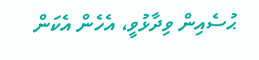ޙުސެއިން ވިދާޅުވީ، އެހެން އެކަން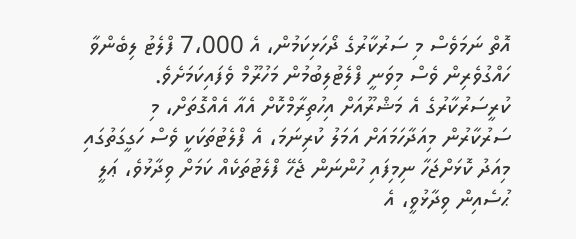އޮތް ނަމަވެސް މި ސަރުކާރުގެ ދޯހަޅިކަމުން، އެ 7،000 ފްލެޓު ލިބެންވާ ހައްގުވެރިން ވެސް މިވަނީ ފްލެޓުލިބުމުން މަހުރޫމް ވެފައިކަމަށެވެ.
ކުރީސަރުކާރުގެ އެ މަޝްރޫއަށް އިހުތިރާމްކޮށް އެއާ އެއްގޮތަށް، މި ސަރުކާރުން މިއަދާހަމައަށް އަމަލު ކުރިނަމަ، އެ ފްލެޓުތަކަކީ ވެސް ހަގީގަތުގައި މިއަދު ކޮޅަށްޖަހާ ނިމިފައި ހުންނަން ޖެހޭ ފްލެޓުތަކެއް ކަމަށް ވިދާޅުވެ، ޢަލީ ޙުސެއިން ވިދާޅުވީ، އެ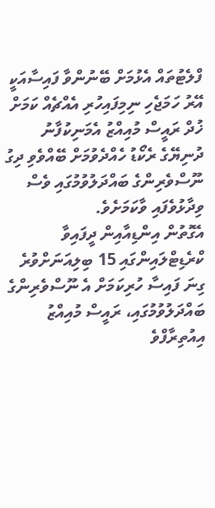ފްލެޓުތައް އެޅުމަށް ބޭނުންވާ ފައިސާއަކީ އޭރު ހަމަޖެހި ނިމިފައިހުރި އެއްޗެއް ކަމަށް ޚުދް ރައީސް މުއިއްޒު އެމަނިކުފާނު ދުނިޔޭގެ ރެކޯޑު ހެއްދެވުމަށް ބޭއްވެވި ދިގު ނޫސްވެރިންގެ ބައްދަލުވުމުގައި ވެސް ވިދާޅުވެފައި ވާކަމަށެވެ.
އެގޮތުން އިންޑިއާއިން ދީފައިވާ ކްރެޑިޓްލައިންގައި 15 ބިލިއަނަށްވުރެ ގިނަ ފައިސާ ހުރިކަމަށް އެ ނޫސްވެރިންގެ ބައްދަލުވުމުގައި، ރައީސް މުއިއްޒު އިއުތިރާފްވެ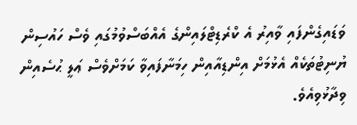ވަޑައިގެންފައި ވާއިރު އެ ކްރެޑިޓްލައިންގެ އެއްބަސްވުމުގައި ވެސް ހައުސިން ޔުނިޓުތަކެއް އެޅުމަށް އިންޑިއާއިން ހިމަނާފައިވާ ކަމަށްވެސް ޢަލީ ޙުސެއިން ވިދާޅުވިއެވެ.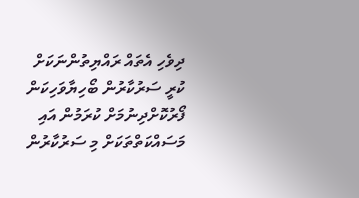ދިވެހި އެތައް ރައްޔިތުންނަކަށް ކުރީ ސަރުކާރުން ބޯހިޔާވަހިކަން ފޯރުކޮށްދިނުމަށް ކުރަމުން އައި މަސައްކަތްތަކަށް މި ސަރުކާރުން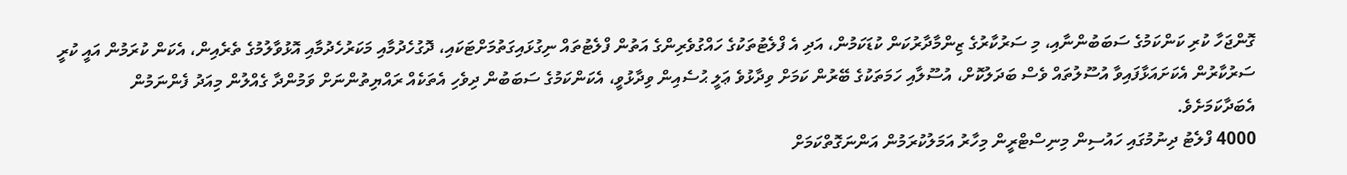ގޮންޖަހާ ކުރި ކަންކަމުގެ ސަބަބުންނާއި، މި ސަރުކާރުގެ ޒިންމާދާރުކަން ކުޑަކަމުން، އަދި އެ ފްލެޓުތަކުގެ ހައްގުވެރިންގެ އަތުން ފްލެޓުތައް ނިގުޅައިގަތުމަށްޓަކައި، ދޮގުހެދުމާއި މަކަރުހެދުމާއި އޮޅުވާލުމުގެ ތެރެއިން، އެކަން ކުރަމުން އައީ ކުރީ ސަރުކާރުން އެކަށައަޅާފައިވާ އުސޫލުތައް ވެސް ބަދަލުކޮށް، އުސޫލާއި ހަމަތަކުގެ ބޭރުން ކަމަށް ވިދާޅުވެ ޢަލީ ޙުސެއިން ވިދާޅުވީ، އެކަންކަމުގެ ސަބަބުން ދިވެހި އެތަކެއް ރައްޔިތުންނަށް ވަމުންދާ ގެއްލުން މިއަދު ފެންނަމުން އެބަދާކަމަށެވެ.
4000 ފްލެޓު ދިނުމުގައި ހައުސިން މިނިސްޓްރީން މިހާރު އަމަލުކުރަމުން އަންނަގޮތްކަމަށް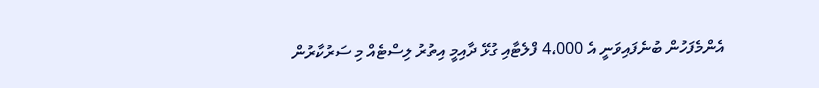އެންމެފަހުން ބުނެފައިވަނީ އެ 4،000 ފްލެޓާއި ގުޅޭ ދާއިމީ އިތުރު ލިސްޓެއް މި ސަރުކާރުން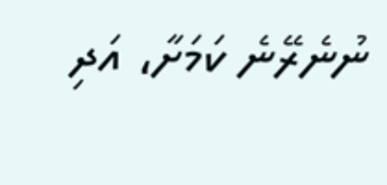ނުނެރޭނެ ކަމަށާ، އަދި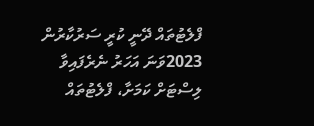ފްލެޓުތައް ދޭނީ ކުރީ ސަރުކާރުން 2023ވަނަ އަހަރު ނެރެފައިވާ ލިސްޓަށް ކަމަށާ، ފްލެޓުތައް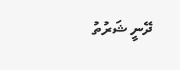ދޭނީ ޝަރުތު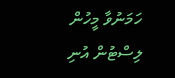ހަމަނުވާ މީހުން ލިސްޓުން އުނި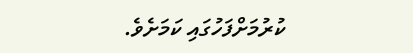ކުރުމަށްފަހުގައި ކަމަށެވެ.